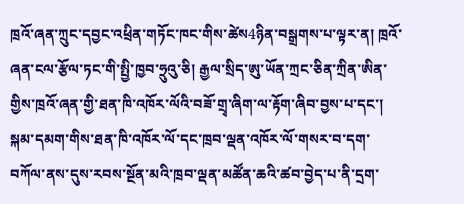ཁྲའོ་ཞན་ཀྲུང་དབྱང་འཕྲིན་གཏོང་ཁང་གིས་ཚེས4ཉིན་བསྒྲགས་པ་ལྟར་ན། ཁྲའོ་ཞན་ངལ་རྩོལ་ཏང་གི་སྤྱི་ཁྱབ་ཧྲུའུ་ཅི། རྒྱལ་སྲིད་ཨུ་ཡོན་ཀྲང་ཅིན་ཀྲིན་ཨིན་གྱིས་ཁྲའོ་ཞན་གྱི་ཐན་ཁི་འཁོར་ལོའི་བཟོ་གྲྭ་ཞིག་ལ་རྟོག་ཞིབ་བྱས་པ་དང་། སྐམ་དམག་གིས་ཐན་ཁི་འཁོར་ལོ་དང་ཁྲབ་ལྡན་འཁོར་ལོ་གསར་བ་དག་བཀོལ་ནས་དུས་རབས་སྔོན་མའི་ཁྲབ་ལྡན་མཚོན་ཆའི་ཚབ་བྱེད་པ་ནི་དྲག་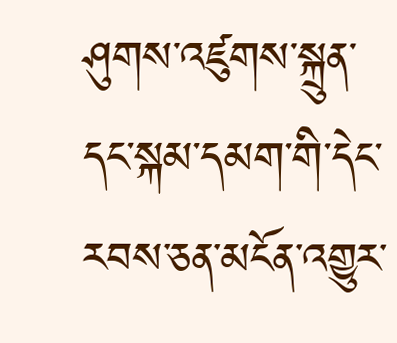ཤུགས་འཛུགས་སྐྲུན་དང་སྐམ་དམག་གི་དེང་རབས་ཅན་མངོན་འགྱུར་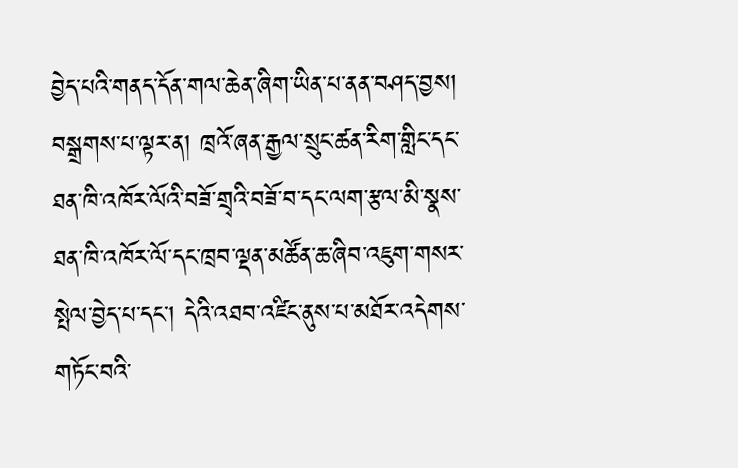བྱེད་པའི་གནད་དོན་གལ་ཆེན་ཞིག་ཡིན་པ་ནན་བཤད་བྱས།
བསྒྲགས་པ་ལྟར་ན། ཁྲའོ་ཞན་རྒྱལ་སྲུང་ཚན་རིག་གླིང་དང་ཐན་ཁི་འཁོར་ལོའི་བཟོ་གྲྭའི་བཟོ་བ་དང་ལག་རྩལ་མི་སྣས་ཐན་ཁི་འཁོར་ལོ་དང་ཁྲབ་ལྡན་མཚོན་ཆ་ཞིབ་འཇུག་གསར་སྤེལ་བྱེད་པ་དང་། དེའི་འཐབ་འཛིང་ནུས་པ་མཐོར་འདེགས་གཏོང་བའི་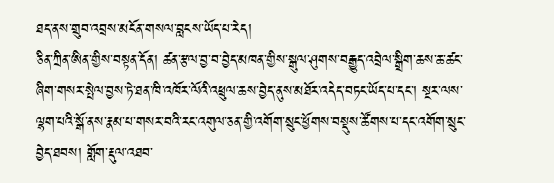ཐད་ནས་གྲུབ་འབྲས་མངོན་གསལ་བླངས་ཡོད་པ་རེད།
ཅིན་ཀྲིན་ཨིན་གྱིས་བསྟན་དོན། ཚན་རྩལ་བྱ་བ་བྱེད་མཁན་གྱིས་སྒུལ་ཤུགས་བརྒྱུད་འབྲེལ་སྒྲིག་ཆས་ཆ་ཚང་ཞིག་གསར་སྤེལ་བྱས་ཏེ་ཐན་ཁི་འཁོར་ལོའི་འཕྲུལ་ཆས་བྱེད་ནུས་མཐོར་འདེད་བཏང་ཡོད་པ་དང་། སྔར་ལས་ལྷག་པའི་སྒོ་ནས་རྣམ་པ་གསར་བའི་རང་འགུལ་ཅན་གྱི་འགོག་སྲུང་ཕྱོགས་བསྡུས་ཚོགས་པ་དང་འགོག་སྲུང་བྱེད་ཐབས། གློག་རྡུལ་འཐབ་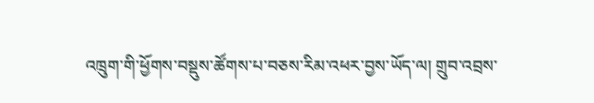འཁྲུག་གི་ཕྱོགས་བསྡུས་ཚོགས་པ་བཅས་རིམ་འཕར་བྱས་ཡོད་ལ། གྲུབ་འབྲས་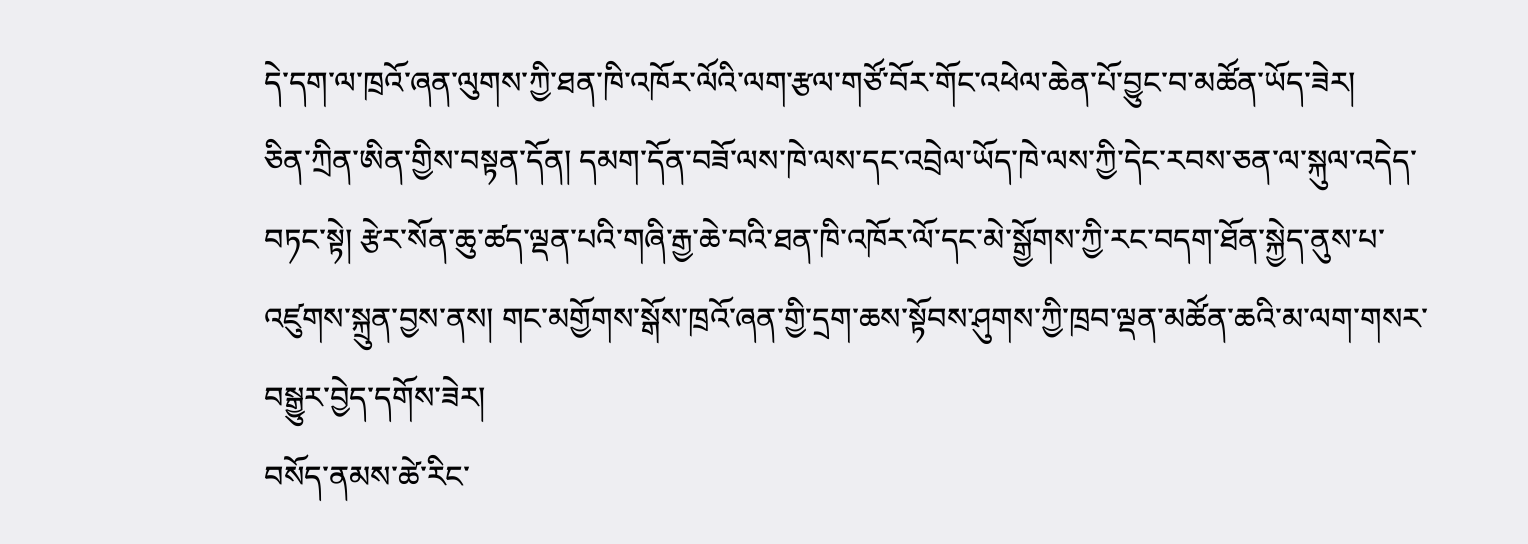དེ་དག་ལ་ཁྲའོ་ཞན་ལུགས་ཀྱི་ཐན་ཁི་འཁོར་ལོའི་ལག་རྩལ་གཙོ་བོར་གོང་འཕེལ་ཆེན་པོ་བྱུང་བ་མཚོན་ཡོད་ཟེར།
ཅིན་ཀྲིན་ཨིན་གྱིས་བསྟན་དོན། དམག་དོན་བཟོ་ལས་ཁེ་ལས་དང་འབྲེལ་ཡོད་ཁེ་ལས་ཀྱི་དེང་རབས་ཅན་ལ་སྐུལ་འདེད་བཏང་སྟེ། རྩེར་སོན་ཆུ་ཚད་ལྡན་པའི་གཞི་རྒྱ་ཆེ་བའི་ཐན་ཁི་འཁོར་ལོ་དང་མེ་སྒྱོགས་ཀྱི་རང་བདག་ཐོན་སྐྱེད་ནུས་པ་འཛུགས་སྐྲུན་བྱས་ནས། གང་མགྱོགས་སྒོས་ཁྲའོ་ཞན་གྱི་དྲག་ཆས་སྟོབས་ཤུགས་ཀྱི་ཁྲབ་ལྡན་མཚོན་ཆའི་མ་ལག་གསར་བསྒྱུར་བྱེད་དགོས་ཟེར།
བསོད་ནམས་ཚེ་རིང་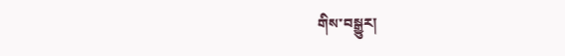གིས་བསྒྱུར།